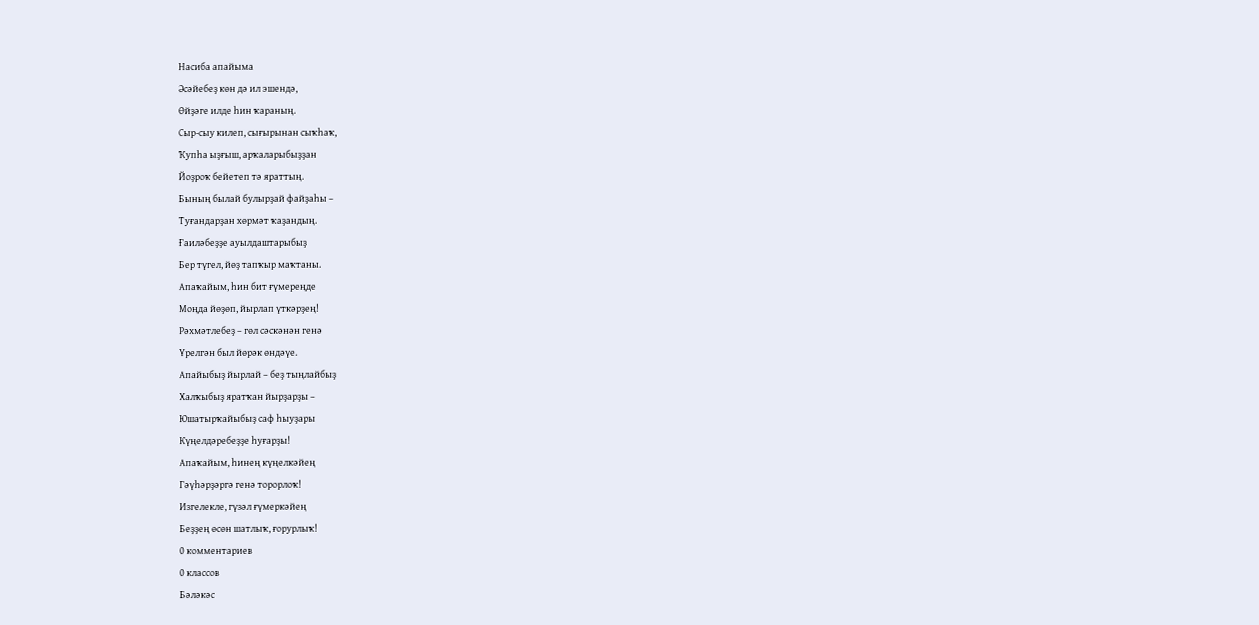Насиба апайыма
Әсәйебеҙ көн дә ил эшендә,
Өйҙәге илде һин ҡараның.
Сыр-сыу килеп, сығырынан сыҡһаҡ,
Ҡупһа ыҙғыш, арҡаларыбыҙҙан
Йоҙроҡ бейетеп тә яраттың.
Бының былай булырҙай файҙаһы –
Туғандарҙан хөрмәт ҡаҙандың.
Ғаиләбеҙҙе ауылдаштарыбыҙ
Бер түгел, йөҙ тапҡыр маҡтаны.
Апаҡайым, һин бит ғүмереңде
Моңда йөҙөп, йырлап үткәрҙең!
Рәхмәтлебеҙ – гөл сәскәнән генә
Үрелгән был йөрәк өндәүе.
Апайыбыҙ йырлай – беҙ тыңлайбыҙ
Халҡыбыҙ яратҡан йырҙарҙы –
Юшатырҡайыбыҙ саф һыуҙары
Күңелдәребеҙҙе һуғарҙы!
Апаҡайым, һинең күңелкәйең
Гәүһәрҙәргә генә торорлоҡ!
Изгелекле, гүзәл ғүмеркәйең
Беҙҙең өсөн шатлыҡ, ғорурлыҡ!
0 комментариев
0 классов
Бәләкәс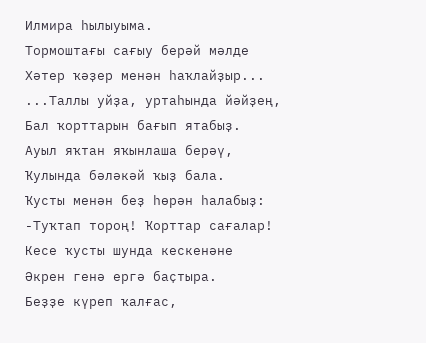Илмира һылыуыма.
Тормоштағы сағыу берәй мәлде
Хәтер ҡәҙер менән һаҡлайҙыр...
...Таллы уйҙа, уртаһында йәйҙең,
Бал ҡорттарын бағып ятабыҙ.
Ауыл яҡтан яҡынлаша берәү,
Ҡулында бәләкәй ҡыҙ бала.
Ҡусты менән беҙ һөрән һалабыҙ:
-Туҡтап тороң! Ҡорттар сағалар!
Кесе ҡусты шунда кескенәне
Әкрен генә ергә баҫтыра.
Беҙҙе күреп ҡалғас,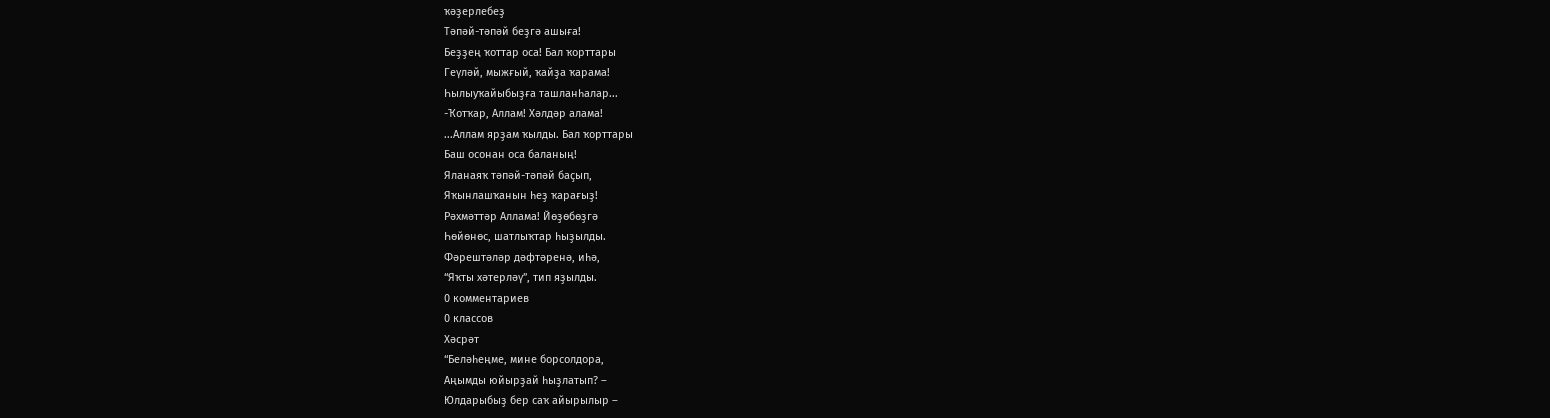ҡәҙерлебеҙ
Тәпәй-тәпәй беҙгә ашыға!
Беҙҙең ҡоттар оса! Бал ҡорттары
Геүләй, мыжғый, ҡайҙа ҡарама!
Һылыуҡайыбыҙға ташланһалар...
-Ҡотҡар, Аллам! Хәлдәр алама!
...Аллам ярҙам ҡылды. Бал ҡорттары
Баш осонан оса баланың!
Яланаяҡ тәпәй-тәпәй баҫып,
Яҡынлашҡанын һеҙ ҡарағыҙ!
Рәхмәттәр Аллама! Йөҙөбөҙгә
Һөйөнөс, шатлыҡтар һыҙылды.
Фәрештәләр дәфтәренә, иһә,
“Яҡты хәтерләү”, тип яҙылды.
0 комментариев
0 классов
Хәсрәт
“Беләһеңме, мине борсолдора,
Аңымды юйырҙай һыҙлатып? –
Юлдарыбыҙ бер саҡ айырылыр –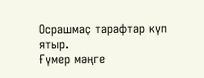Осрашмаҫ тарафтар күп ятыр.
Ғүмер мәңге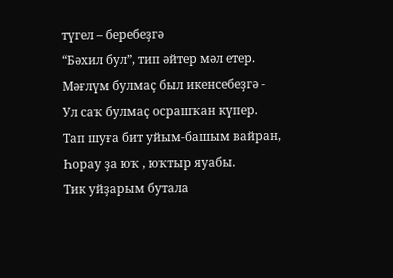түгел – беребеҙгә
“Бәхил бул”, тип әйтер мәл етер.
Мәғлүм булмаҫ был икенсебеҙгә -
Ул саҡ булмаҫ осрашҡан күпер.
Тап шуға бит уйым-башым вайран,
Һорау ҙа юҡ , юҡтыр яуабы.
Тик уйҙарым бутала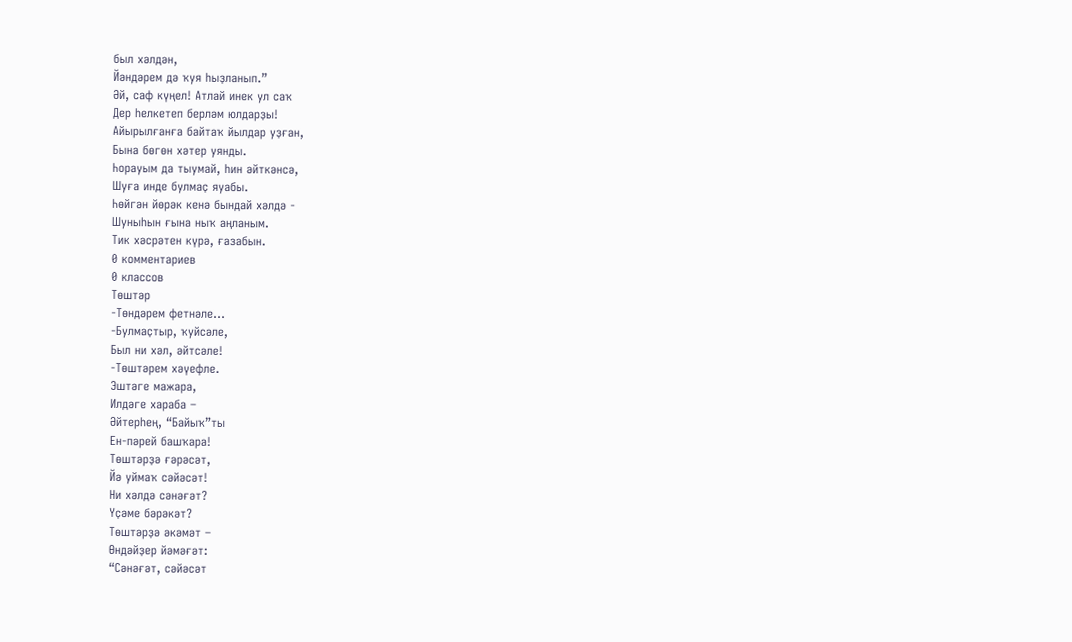был хәлдән,
Йәндәрем дә ҡуя һыҙланып.”
Әй, саф күңел! Атлай инек ул саҡ
Дер һелкетеп берләм юлдарҙы!
Айырылғанға байтаҡ йылдар уҙған,
Бына бөгөн хәтер уянды.
Һорауым да тыумай, һин әйткәнсә,
Шуға инде булмаҫ яуабы.
Һөйгән йөрәк кенә бындай хәлдә -
Шуныһын ғына ныҡ аңланым.
Тик хәсрәтен күрә, ғазабын.
0 комментариев
0 классов
Төштәр
-Төндәрем фетнәле…
-Булмаҫтыр, ҡуйсәле,
Был ни хәл, әйтсәле!
-Төштәрем хәүефле.
Эштәге мажара,
Илдәге хараба –
Әйтерһең, “Байыҡ”ты
Ен-пәрей башҡара!
Төштәрҙә ғәрәсәт,
Йә уймаҡ сәйәсәт!
Ни хәлдә сәнәғәт?
Үҫәме бәрәкәт?
Төштәрҙә әкәмәт –
Өндәйҙер йәмәғәт:
“Сәнәғәт, сәйәсәт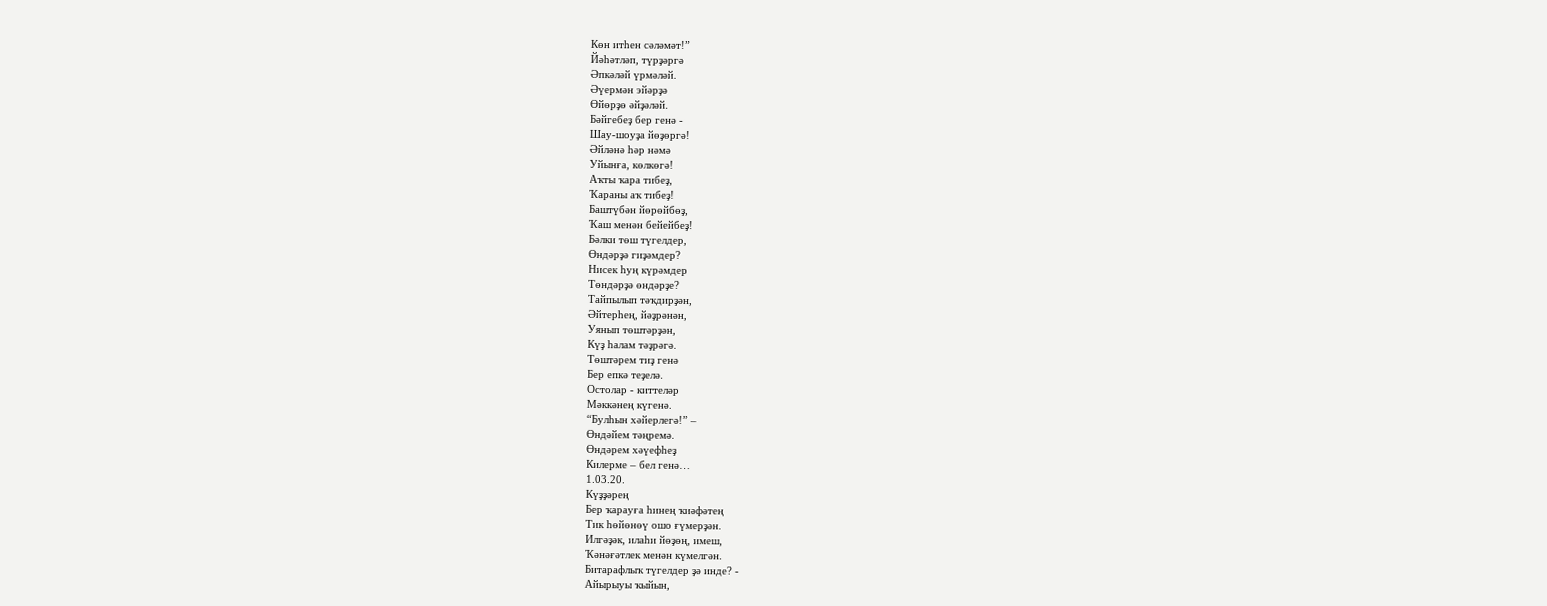Көн итһен сәләмәт!”
Йәһәтләп, түрҙәргә
Әпкәләй үрмәләй.
Әүермән эйәрҙә
Өйөрҙө әйҙәләй.
Бәйгебеҙ бер генә -
Шау-шоуҙа йөҙөргә!
Әйләнә һәр нәмә
Уйынға, көлкөгә!
Аҡты ҡара тибеҙ,
Ҡараны аҡ тибеҙ!
Баштүбән йөрөйбөҙ,
Ҡаш менән бейейбеҙ!
Бәлки төш түгелдер,
Өндәрҙә гиҙәмдер?
Нисек һуң күрәмдер
Төндәрҙә өндәрҙе?
Тайпылып тәҡдирҙән,
Әйтерһең, йәҙрәнән,
Уянып төштәрҙән,
Күҙ һалам тәҙрәгә.
Төштәрем тиҙ генә
Бер епкә теҙелә.
Остолар - киттеләр
Мәккәнең күгенә.
“Булһын хәйерлегә!” –
Өндәйем тәңремә.
Өндәрем хәүефһеҙ
Килерме – бел генә…
1.03.20.
Күҙҙәрең
Бер ҡарауға һинең ҡиәфәтең
Тик һөйөнөү ошо ғүмерҙән.
Илгәҙәк, илаһи йөҙөң, имеш,
Ҡәнәғәтлек менән күмелгән.
Битарафлыҡ түгелдер ҙә инде? -
Айырыуы ҡыйын,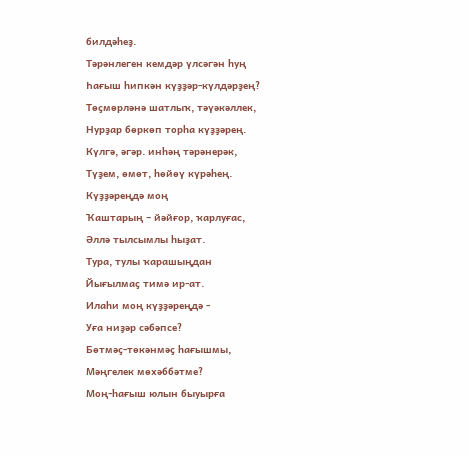билдәһеҙ.
Тәрәнлеген кемдәр үлсәгән һуң
Һағыш һипкән күҙҙәр-күлдәрҙең?
Төҫмөрләнә шатлыҡ, тәүәкәллек,
Нурҙар бөркөп торһа күҙҙәрең.
Күлгә, әгәр. инһәң тәрәнерәк,
Түҙем, өмөт, һөйөү күрәһең.
Күҙҙәреңдә моң
Ҡаштарың – йәйғор, ҡарлуғас,
Әллә тылсымлы һыҙат.
Тура, тулы ҡарашыңдан
Йығылмаҫ тимә ир-ат.
Илаһи моң күҙҙәреңдә -
Уға ниҙәр сәбәпсе?
Бөтмәҫ-төкәнмәҫ һағышмы,
Мәңгелек мөхәббәтме?
Моң-һағыш юлын быуырға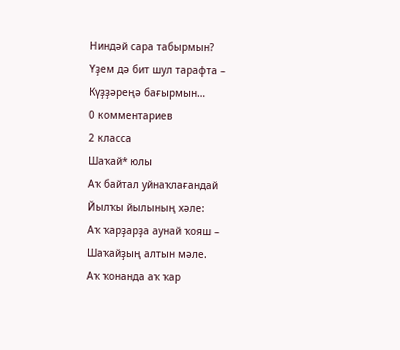Ниндәй сара табырмын?
Үҙем дә бит шул тарафта –
Күҙҙәреңә бағырмын…
0 комментариев
2 класса
Шаҡай* юлы
Аҡ байтал уйнаҡлағандай
Йылҡы йылының хәле:
Аҡ ҡарҙарҙа аунай ҡояш –
Шаҡайҙың алтын мәле.
Аҡ ҡонанда аҡ ҡар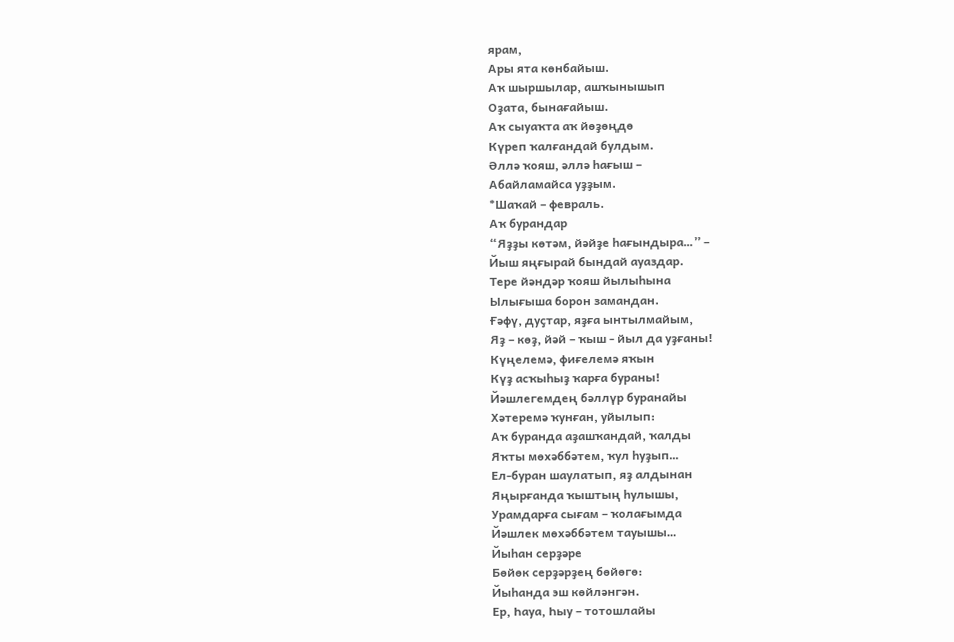ярам,
Ары ята көнбайыш.
Аҡ шыршылар, ашҡынышып
Оҙата, бынағайыш.
Аҡ сыуаҡта аҡ йөҙөңдө
Күреп ҡалғандай булдым.
Әллә ҡояш, әллә һағыш –
Абайламайса уҙҙым.
*Шаҡай – февраль.
Аҡ бурандар
“Яҙҙы көтәм, йәйҙе һағындыра…” –
Йыш яңғырай бындай ауаздар.
Тере йәндәр ҡояш йылыһына
Ылығыша борон замандан.
Ғәфү, дуҫтар, яҙға ынтылмайым,
Яҙ – көҙ, йәй – ҡыш - йыл да уҙғаны!
Күңелемә, фиғелемә яҡын
Күҙ асҡыһыҙ ҡарға бураны!
Йәшлегемдең бәллүр буранайы
Хәтеремә ҡунған, уйылып:
Аҡ буранда аҙашҡандай, ҡалды
Яҡты мөхәббәтем, ҡул һуҙып…
Ел-буран шаулатып, яҙ алдынан
Яңырғанда ҡыштың һулышы,
Урамдарға сығам – ҡолағымда
Йәшлек мөхәббәтем тауышы…
Йыһан серҙәре
Бөйөк серҙәрҙең бөйөгө:
Йыһанда эш көйләнгән.
Ер, Һауа, Һыу – тотошлайы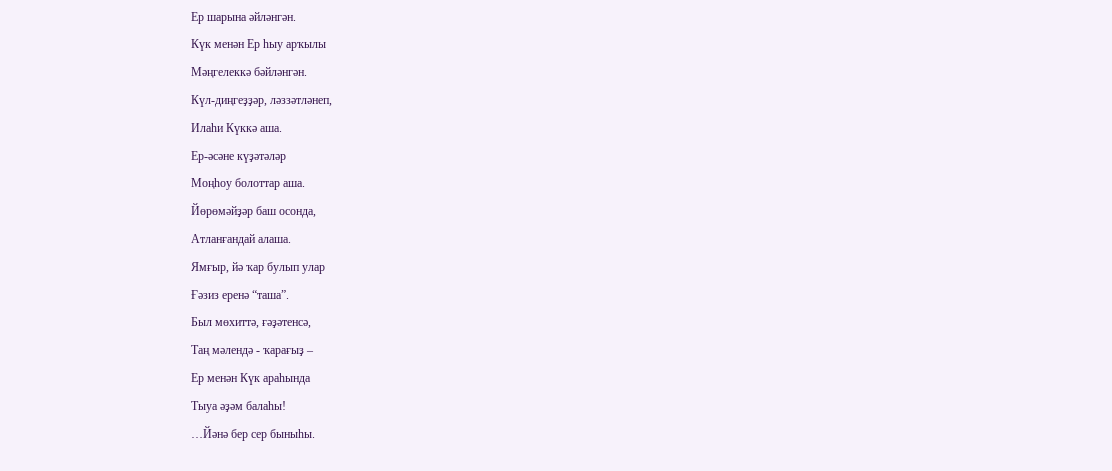Ер шарына әйләнгән.
Күк менән Ер һыу арҡылы
Мәңгелеккә бәйләнгән.
Күл-диңгеҙҙәр, ләззәтләнеп,
Илаһи Күккә аша.
Ер-әсәне күҙәтәләр
Моңһоу болоттар аша.
Йөрөмәйҙәр баш осонда,
Атланғандай алаша.
Ямғыр, йә ҡар булып улар
Ғәзиз еренә “таша”.
Был мөхиттә, ғәҙәтенсә,
Таң мәлендә - ҡарағыҙ –
Ер менән Күк араһында
Тыуа әҙәм балаһы!
…Йәнә бер сер быныһы.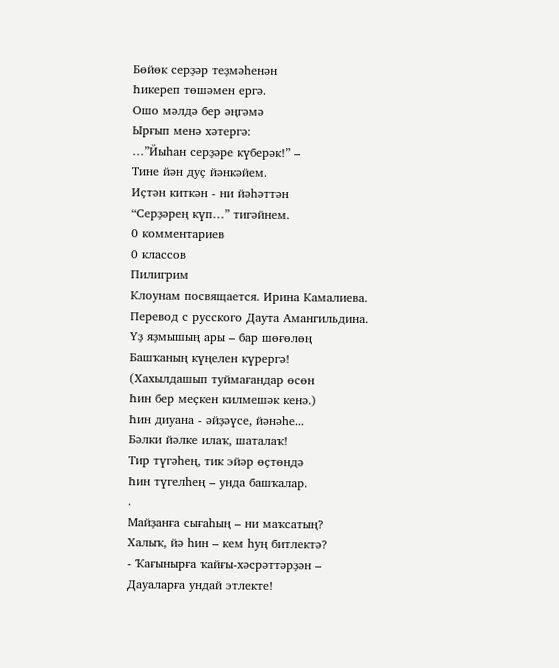Бөйөк серҙәр теҙмәһенән
Һикереп төшәмен ергә.
Ошо мәлдә бер әңгәмә
Ырғып менә хәтергә:
…”Йыһан серҙәре күберәк!” –
Тине йән дуҫ йәнкәйем.
Иҫтән киткән - ни йәһәттән
“Серҙәрең күп…” тигәйнем.
0 комментариев
0 классов
Пилигрим
Клоунам посвящается. Ирина Камалиева.
Перевод с русского Даута Амангильдина.
Үҙ яҙмышың ары – бар шөғөлөң
Башҡаның күңелен күрергә!
(Хахылдашып туймағандар өсөн
Һин бер меҫкен килмешәк кенә.)
Һин диуана - әйҙәүсе, йәнәһе...
Бәлки йәлке илаҡ, шаталаҡ!
Тир түгәһең, тик эйәр өҫтөндә
Һин түгелһең – унда башҡалар.
.
Майҙанға сығаһың – ни маҡсатың?
Халыҡ, йә һин – кем һуң битлектә?
- Ҡағынырға ҡайғы-хәсрәттәрҙән –
Дауаларға ундай этлекте!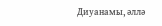Диуанамы, әллә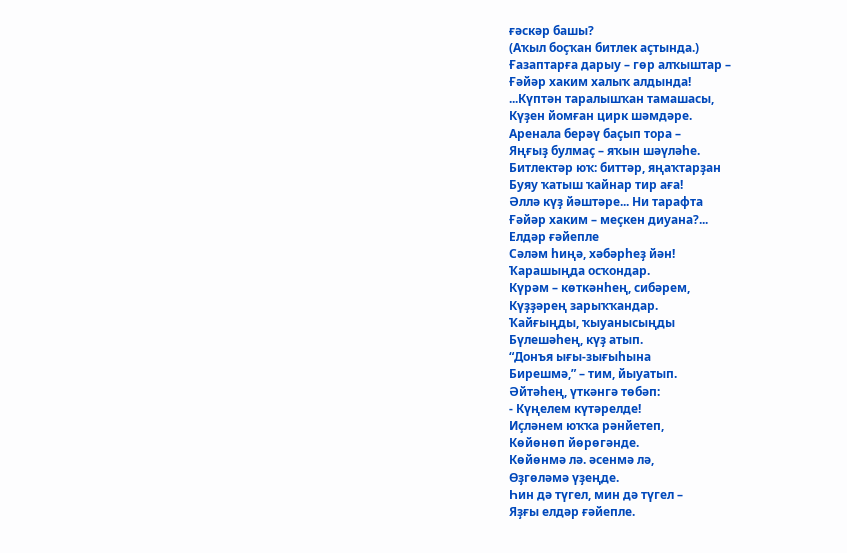ғәскәр башы?
(Аҡыл боҫҡан битлек аҫтында.)
Ғазаптарға дарыу – гөр алҡыштар –
Ғәйәр хаким халыҡ алдында!
...Күптән таралышҡан тамашасы,
Күҙен йомған цирк шәмдәре.
Аренала берәү баҫып тора –
Яңғыҙ булмаҫ – яҡын шәүләһе.
Битлектәр юҡ: биттәр, яңаҡтарҙан
Буяу ҡатыш ҡайнар тир аға!
Әллә күҙ йәштәре... Ни тарафта
Ғәйәр хаким – меҫкен диуана?...
Елдәр ғәйепле
Сәләм һиңә, хәбәрһеҙ йән!
Ҡарашыңда осҡондар.
Күрәм – көткәнһең, сибәрем,
Күҙҙәрең зарыҡҡандар.
Ҡайғыңды, ҡыуанысыңды
Бүлешәһең, күҙ атып.
“Донъя ығы-зығыһына
Бирешмә,” – тим, йыуатып.
Әйтәһең, үткәнгә төбәп:
- Күңелем күтәрелде!
Иҫләнем юҡҡа рәнйетеп,
Көйөнөп йөрөгәнде.
Көйөнмә лә. әсенмә лә,
Өҙгөләмә үҙеңде.
Һин дә түгел, мин дә түгел –
Яҙғы елдәр ғәйепле.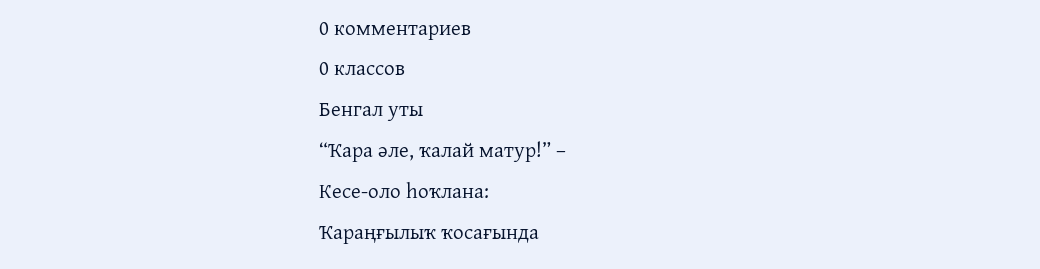0 комментариев
0 классов
Бенгал уты
“Ҡара әле, ҡалай матур!” –
Кесе-оло һоҡлана:
Ҡараңғылыҡ ҡосағында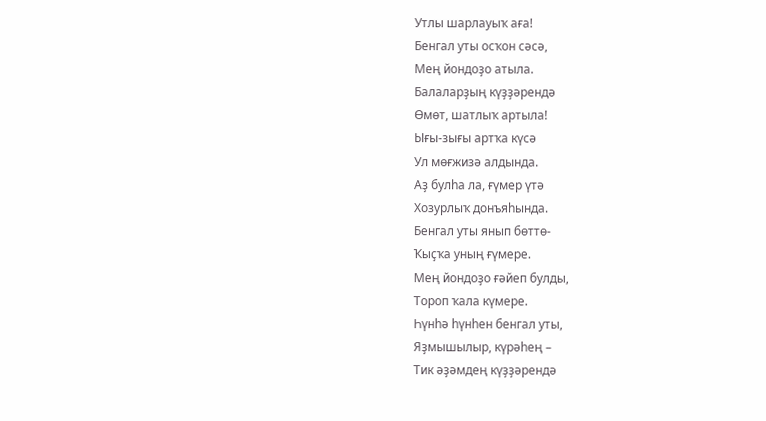Утлы шарлауыҡ аға!
Бенгал уты осҡон сәсә,
Мең йондоҙо атыла.
Балаларҙың күҙҙәрендә
Өмөт, шатлыҡ артыла!
Ығы-зығы артҡа күсә
Ул мөғжизә алдында.
Аҙ булһа ла, ғүмер үтә
Хозурлыҡ донъяһында.
Бенгал уты янып бөттө-
Ҡыҫҡа уның ғүмере.
Мең йондоҙо ғәйеп булды,
Тороп ҡала күмере.
Һүнһә һүнһен бенгал уты,
Яҙмышылыр, күрәһең –
Тик әҙәмдең күҙҙәрендә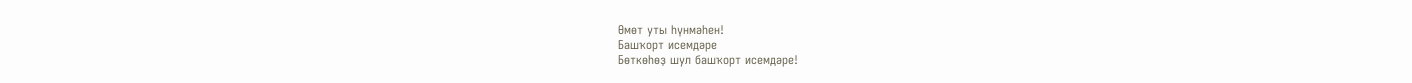Өмөт уты һүнмәһен!
Башҡорт исемдәре
Бөткөһөҙ шул башҡорт исемдәре!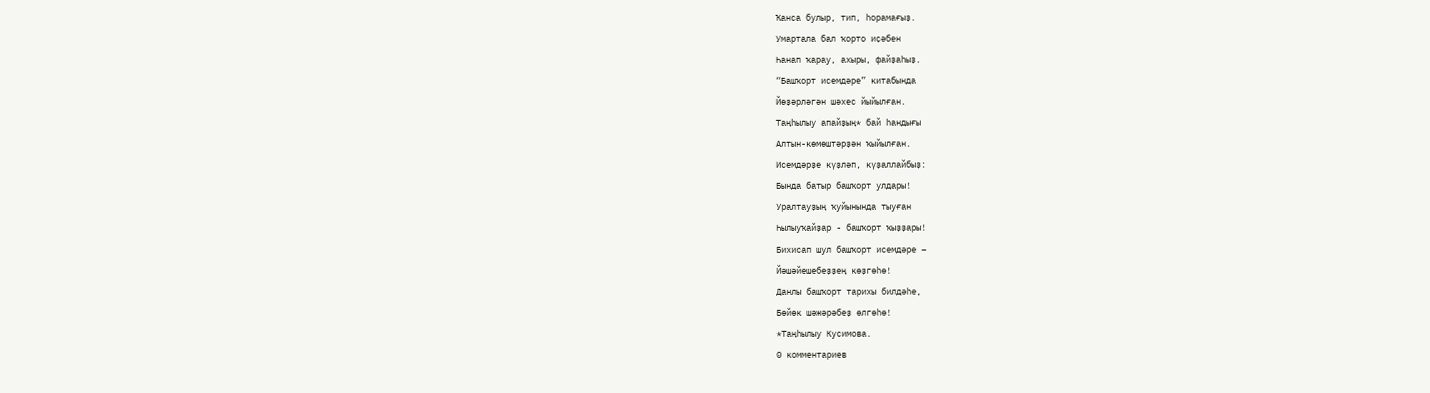Ҡанса булыр, тип, һорамағыҙ.
Умартала бал ҡорто иҫәбен
Һанап ҡарау, ахыры, файҙаһыҙ.
“Башҡорт исемдәре” китабында
Йөҙәрләгән шәхес йыйылған.
Таңһылыу апайҙың* бай һандығы
Алтын-көмөштәрҙән ҡыйылған.
Исемдәрҙе күҙләп, күҙаллайбыҙ:
Бында батыр башҡорт улдары!
Уралтауҙың ҡуйынында тыуған
Һылыуҡайҙар - башҡорт ҡыҙҙары!
Бихисап шул башҡорт исемдәре –
Йәшәйешебеҙҙең көҙгөһө!
Данлы башҡорт тарихы билдәһе,
Бөйөк шәжәрәбеҙ өлгөһө!
*Таңһылыу Кусимова.
0 комментариев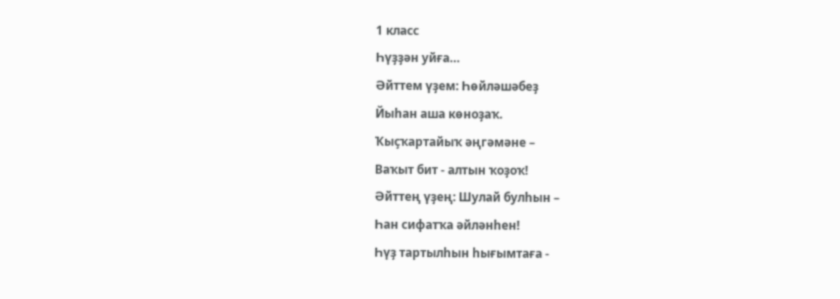1 класс
Һүҙҙән уйға…
Әйттем үҙем: Һөйләшәбеҙ
Йыһан аша көноҙаҡ.
Ҡыҫҡартайыҡ әңгәмәне –
Ваҡыт бит - алтын ҡоҙоҡ!
Әйттең үҙең: Шулай булһын –
Һан сифатҡа әйләнһен!
Һүҙ тартылһын һығымтаға -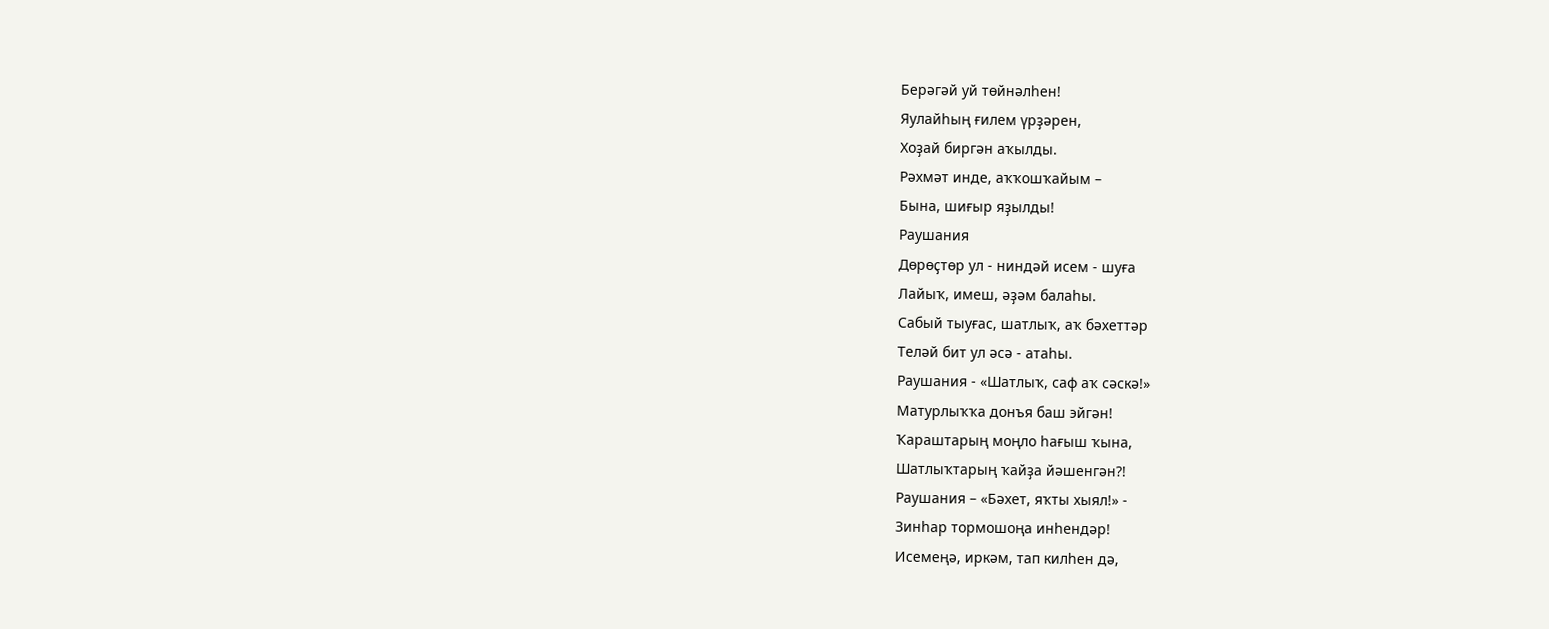Берәгәй уй төйнәлһен!
Яулайһың ғилем үрҙәрен,
Хоҙай биргән аҡылды.
Рәхмәт инде, аҡҡошҡайым –
Бына, шиғыр яҙылды!
Раушания
Дөрөҫтөр ул - ниндәй исем - шуға
Лайыҡ, имеш, әҙәм балаһы.
Сабый тыуғас, шатлыҡ, аҡ бәхеттәр
Теләй бит ул әсә - атаһы.
Раушания - «Шатлыҡ, саф аҡ сәскә!»
Матурлыҡҡа донъя баш эйгән!
Ҡараштарың моңло һағыш ҡына,
Шатлыҡтарың ҡайҙа йәшенгән?!
Раушания – «Бәхет, яҡты хыял!» -
Зинһар тормошоңа инһендәр!
Исемеңә, иркәм, тап килһен дә,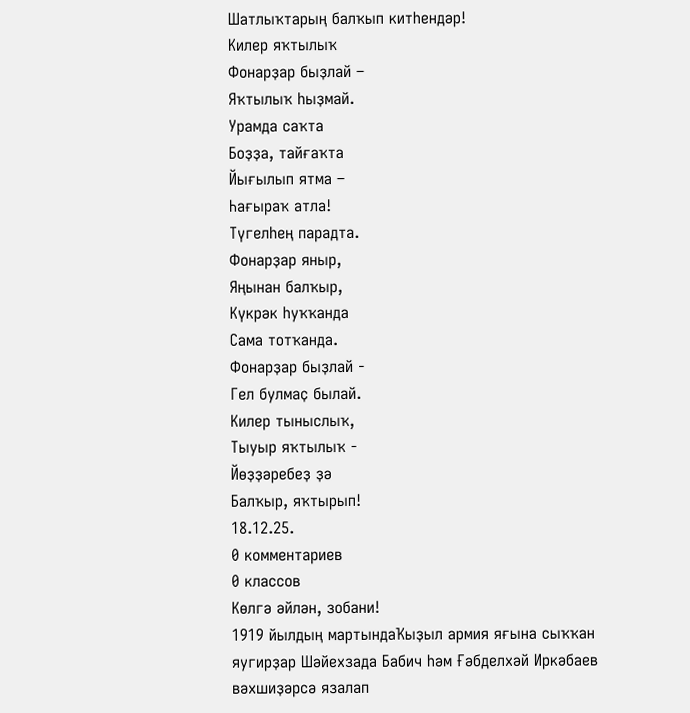Шатлыҡтарың балҡып китһендәр!
Килер яҡтылыҡ
Фонарҙар быҙлай –
Яҡтылыҡ һыҙмай.
Урамда саҡта
Боҙҙа, тайғаҡта
Йығылып ятма –
Һағыраҡ атла!
Түгелһең парадта.
Фонарҙар яныр,
Яңынан балҡыр,
Күкрәк һуҡҡанда
Сама тотҡанда.
Фонарҙар быҙлай -
Гел булмаҫ былай.
Килер тыныслыҡ,
Тыуыр яҡтылыҡ -
Йөҙҙәребеҙ ҙә
Балҡыр, яҡтырып!
18.12.25.
0 комментариев
0 классов
Көлгә әйлән, зобани!
1919 йылдың мартындаҠыҙыл армия яғына сыҡҡан
яугирҙар Шәйехзада Бабич һәм Ғәбделхәй Иркәбаев
вәхшиҙәрсә язалап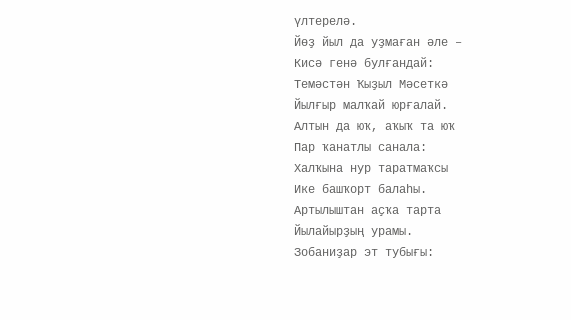үлтерелә.
Йөҙ йыл да уҙмаған әле –
Кисә генә булғандай:
Темәстән Ҡыҙыл Мәсеткә
Йылғыр малҡай юрғалай.
Алтын да юҡ, аҡыҡ та юҡ
Пар ҡанатлы санала:
Халҡына нур таратмаҡсы
Ике башҡорт балаһы.
Артылыштан аҫҡа тарта
Йылайырҙың урамы.
Зобаниҙар эт тубығы: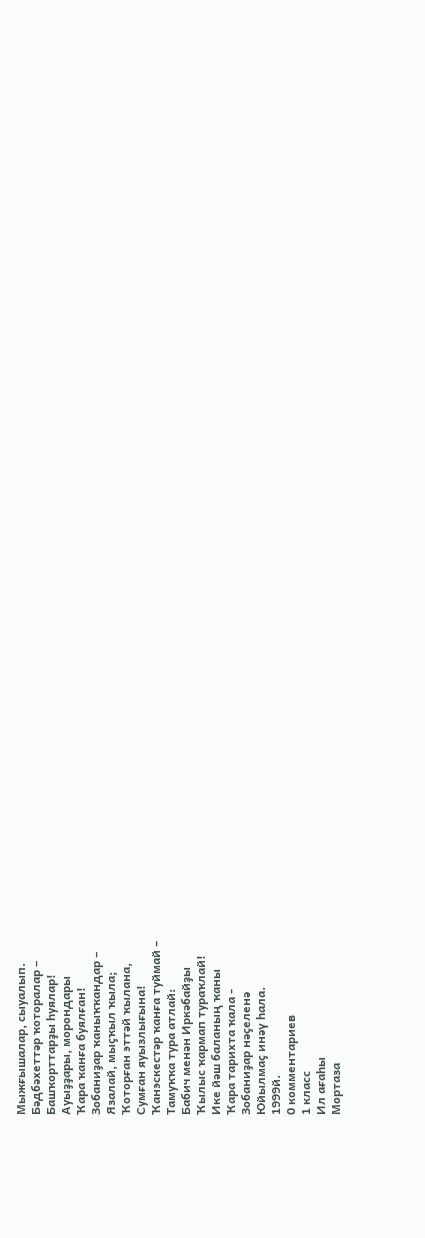Мыжғышалар, сыуалып.
Бәдбәхеттәр ҡоторалар –
Башҡорттарҙы һуялар!
Ауыҙҙары, морондары
Ҡара ҡанға буялған!
Зобаниҙар ҡаныҡҡандар –
Язалай, мыҫҡыл ҡыла;
Ҡоторған эттәй ҡылана,
Сумған яуызлығына!
Ҡанэскестәр ҡанға туймай –
Тамуҡҡа тура атлай:
Бабич менән Иркәбайҙы
Ҡылыс ҡармап тураҡлай!
Ике йәш баланың ҡаны
Ҡара тарихта ҡала -
Зобаниҙар нәҫеленә
Юйылмаҫ инәү һала.
1999й.
0 комментариев
1 класс
Ил ағаһы
Мортаза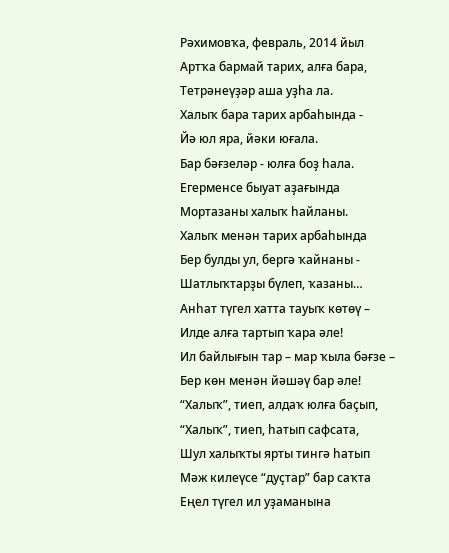Рәхимовҡа, февраль, 2014 йыл
Артҡа бармай тарих, алға бара,
Тетрәнеүҙәр аша уҙһа ла.
Халыҡ бара тарих арбаһында -
Йә юл яра, йәки юғала.
Бар бәғзеләр - юлға боҙ һала.
Егерменсе быуат аҙағында
Мортазаны халыҡ һайланы.
Халыҡ менән тарих арбаһында
Бер булды ул, бергә ҡайнаны -
Шатлыҡтарҙы бүлеп, ҡазаны…
Анһат түгел хатта тауыҡ көтөү –
Илде алға тартып ҡара әле!
Ил байлығын тар – мар ҡыла бәғзе –
Бер көн менән йәшәү бар әле!
“Халыҡ”, тиеп, алдаҡ юлға баҫып,
“Халыҡ”, тиеп, һатып сафсата,
Шул халыҡты ярты тингә һатып
Мәж килеүсе “дуҫтар” бар саҡта
Еңел түгел ил уҙаманына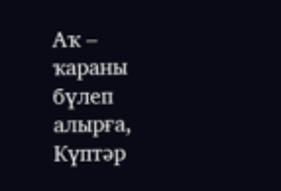Аҡ – ҡараны бүлеп алырға,
Күптәр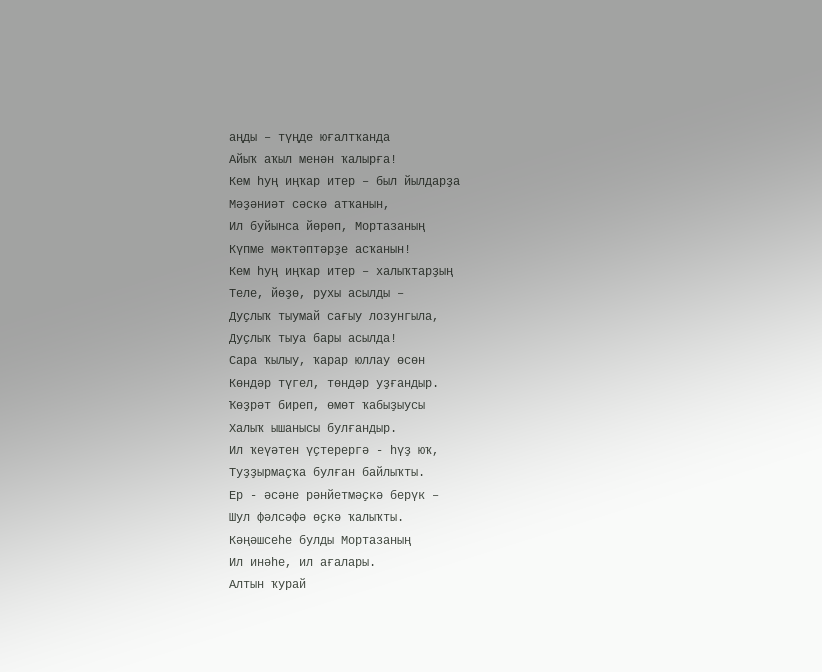аңды – түңде юғалтҡанда
Айыҡ аҡыл менән ҡалырға!
Кем һуң иңҡар итер – был йылдарҙа
Мәҙәниәт сәскә атҡанын,
Ил буйынса йөрөп, Мортазаның
Күпме мәктәптәрҙе асҡанын!
Кем һуң иңҡар итер – халыҡтарҙың
Теле, йөҙө, рухы асылды –
Дуҫлыҡ тыумай сағыу лозунгыла,
Дуҫлыҡ тыуа бары асылда!
Сара ҡылыу, ҡарар юллау өсөн
Көндәр түгел, төндәр уҙғандыр.
Ҡөҙрәт биреп, өмөт ҡабыҙыусы
Халыҡ ышанысы булғандыр.
Ил ҡеүәтен үҫтерергә - һүҙ юҡ,
Туҙҙырмаҫҡа булған байлыҡты.
Ер - әсәне рәнйетмәҫкә берүк –
Шул фәлсәфә өҫкә ҡалыҡты.
Кәңәшсеһе булды Мортазаның
Ил инәһе, ил ағалары.
Алтын ҡурай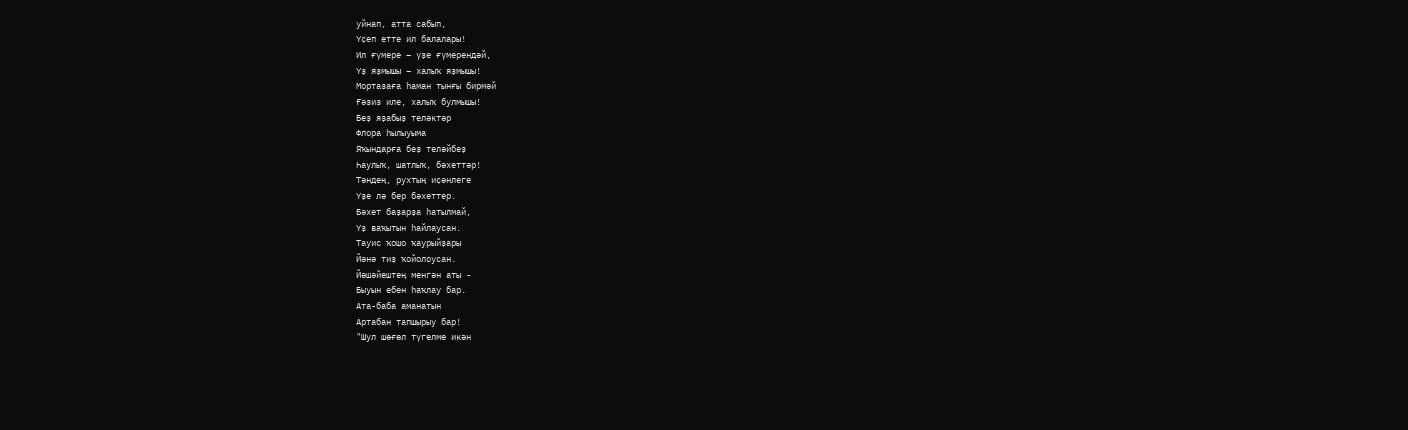уйнап, атта сабып,
Үҫеп етте ил балалары!
Ил ғүмере – үҙе ғүмерендәй,
Үҙ яҙмышы – халыҡ яҙмышы!
Мортазаға һаман тынғы бирмәй
Ғәзиз иле, халыҡ булмышы!
Беҙ яҙабыҙ теләктәр
Флора һылыуыма
Яҡындарға беҙ теләйбеҙ
Һаулыҡ, шатлыҡ, бәхеттәр!
Тәндең, рухтың иҫәнлеге
Үҙе лә бер бәхеттер.
Бәхет баҙарҙа һатылмай,
Үҙ ваҡытын һайлаусан.
Тауис ҡошо ҡаурыйҙары
Йәнә тиҙ ҡойолоусан.
Йәшәйештең менгән аты -
Быуын ебен һаҡлау бар.
Ата-баба аманатын
Артабан тапшырыу бар!
"Шул шөғөл түгелме икән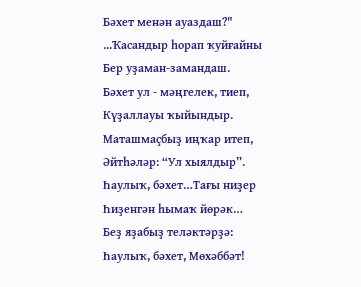Бәхет менән ауаздаш?"
...Ҡасандыр һорап ҡуйғайны
Бер уҙаман-замандаш.
Бәхет ул - мәңгелек, тиеп,
Күҙаллауы ҡыйындыр.
Маташмаҫбыҙ иңҡар итеп,
Әйтһәләр: “Ул хыялдыр”.
Һаулыҡ, бәхет…Тағы ниҙер
Һиҙенгән һымаҡ йөрәк…
Беҙ яҙабыҙ теләктәрҙә:
Һаулыҡ, бәхет, Мөхәббәт!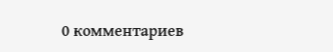0 комментариев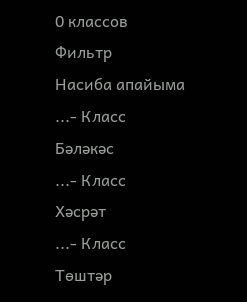0 классов
Фильтр
Насиба апайыма
...- Класс
Бәләкәс
...- Класс
Хәсрәт
...- Класс
Төштәр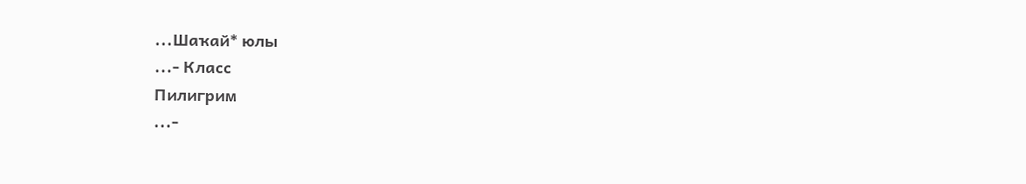...Шаҡай* юлы
...- Класс
Пилигрим
...-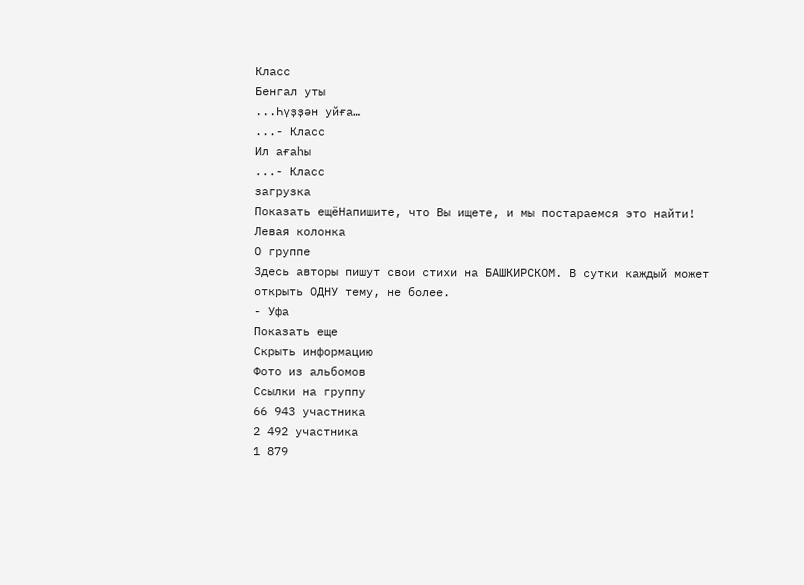Класс
Бенгал уты
...Һүҙҙән уйға…
...- Класс
Ил ағаһы
...- Класс
загрузка
Показать ещёНапишите, что Вы ищете, и мы постараемся это найти!
Левая колонка
О группе
Здесь авторы пишут свои стихи на БАШКИРСКОМ. В сутки каждый может открыть ОДНУ тему, не более.
- Уфа
Показать еще
Скрыть информацию
Фото из альбомов
Ссылки на группу
66 943 участника
2 492 участника
1 879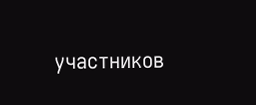участников